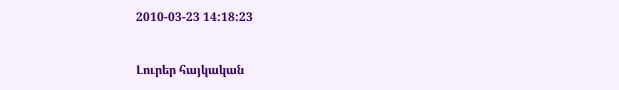2010-03-23 14:18:23

Լուրեր հայկական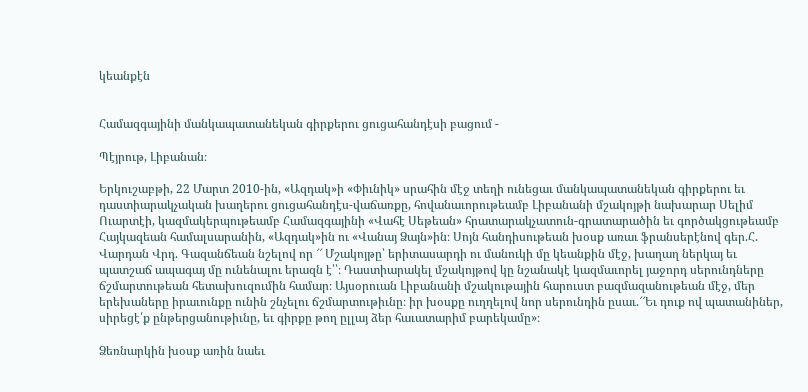կեանքէն


Համազգայինի մանկապատանեկան գիրքերու ցուցահանդէսի բացում -

Պէյրութ, Լիբանան։

Երկուշաբթի, 22 Մարտ 2010-ին, «Ազդակ»ի «Փիւնիկ» սրահին մէջ տեղի ունեցաւ մանկապատանեկան գիրքերու եւ դաստիարակչական խաղերու ցուցահանդէս-վաճառքը, հովանաւորութեամբ Լիբանանի մշակոյթի նախարար Սելիմ Ուարտէի, կազմակերպութեամբ Համազգայինի «Վահէ Սեթեան» հրատարակչատուն-գրատարածին եւ գործակցութեամբ Հայկազեան համալսարանին, «Ազդակ»ին ու «Վանայ Ձայն»ին։ Սոյն հանդիսութեան խօսք առաւ ֆրանսերէնով գեր.Հ. Վարդան Վրդ. Գազանճեան նշելով որ ՜՜ Մշակոյթը՝ երիտասարդի ու մանուկի մը կեանքին մէջ, խաղաղ ներկայ եւ պատշաճ ապագայ մը ունենալու երազն է՝՝։ Դաստիարակել մշակոյթով կը նշանակէ կազմաւորել յաջորդ սերունդները ճշմարտութեան հետախուզումին համար։ Այսօրուան Լիբանանի մշակութային հարուստ բազմազանութեան մէջ, մեր երեխաները իրաւունքը ունին շնչելու ճշմարտութիւնը։ իր խօսքը ուղղելով նոր սերունդին ըսաւ.՜՜Եւ դուք ով պատանիներ, սիրեցէ՛ք ընթերցանութիւնը, եւ գիրքը թող ըլլայ ձեր հաւատարիմ բարեկամը»։

Ձեռնարկին խօսք առին նաեւ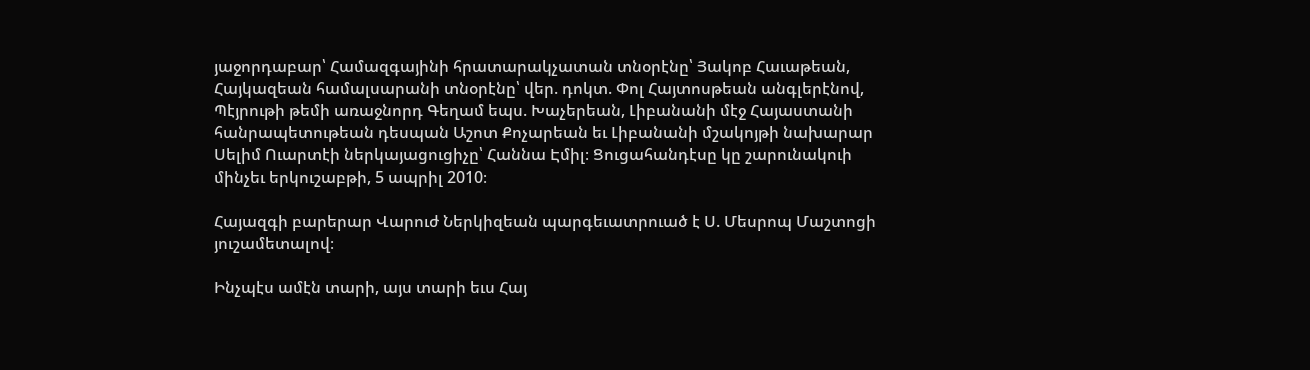յաջորդաբար՝ Համազգայինի հրատարակչատան տնօրէնը՝ Յակոբ Հաւաթեան, Հայկազեան համալսարանի տնօրէնը՝ վեր. դոկտ. Փոլ Հայտոսթեան անգլերէնով, Պէյրութի թեմի առաջնորդ Գեղամ եպս. Խաչերեան, Լիբանանի մէջ Հայաստանի հանրապետութեան դեսպան Աշոտ Քոչարեան եւ Լիբանանի մշակոյթի նախարար Սելիմ Ուարտէի ներկայացուցիչը՝ Հաննա Էմիլ։ Ցուցահանդէսը կը շարունակուի մինչեւ երկուշաբթի, 5 ապրիլ 2010։

Հայազգի բարերար Վարուժ Ներկիզեան պարգեւատրուած է Ս. Մեսրոպ Մաշտոցի յուշամետալով։

Ինչպէս ամէն տարի, այս տարի եւս Հայ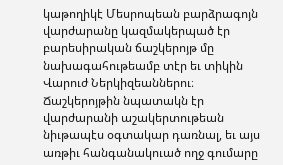կաթողիկէ Մեսրոպեան բարձրագոյն վարժարանը կազմակերպած էր բարեսիրական ճաշկերոյթ մը նախագահութեամբ տէր եւ տիկին Վարուժ Ներկիզեաններու։ Ճաշկերոյթին նպատակն էր վարժարանի աշակերտութեան նիւթապէս օգտակար դառնալ, եւ այս առթիւ հանգանակուած ողջ գումարը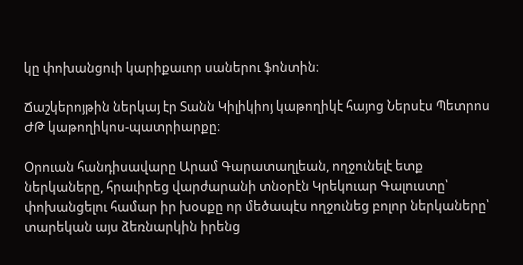կը փոխանցուի կարիքաւոր սաներու ֆոնտին։

Ճաշկերոյթին ներկայ էր Տանն Կիլիկիոյ կաթողիկէ հայոց Ներսէս Պետրոս ԺԹ կաթողիկոս-պատրիարքը։

Օրուան հանդիսավարը Արամ Գարատաղլեան, ողջունելէ ետք ներկաները, հրաւիրեց վարժարանի տնօրէն Կրեկուար Գալուստը՝ փոխանցելու համար իր խօսքը որ մեծապէս ողջունեց բոլոր ներկաները՝ տարեկան այս ձեռնարկին իրենց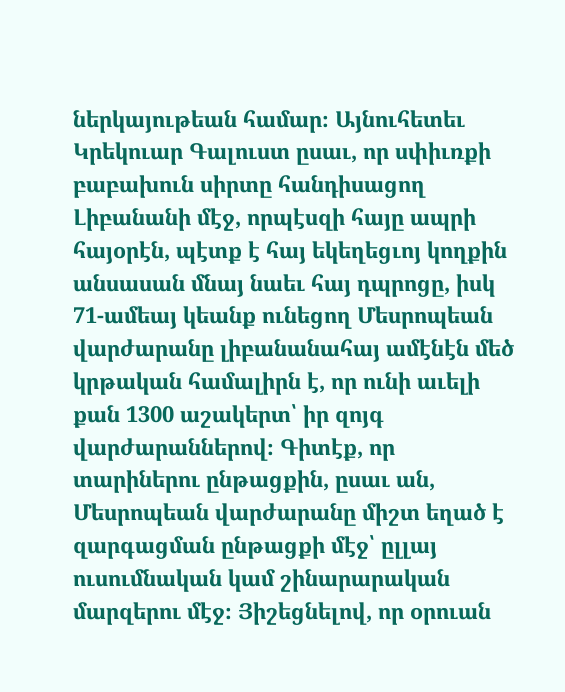ներկայութեան համար։ Այնուհետեւ Կրեկուար Գալուստ ըսաւ, որ սփիւռքի բաբախուն սիրտը հանդիսացող Լիբանանի մէջ, որպէսզի հայը ապրի հայօրէն, պէտք է հայ եկեղեցւոյ կողքին անսասան մնայ նաեւ հայ դպրոցը, իսկ 71-ամեայ կեանք ունեցող Մեսրոպեան վարժարանը լիբանանահայ ամէնէն մեծ կրթական համալիրն է, որ ունի աւելի քան 1300 աշակերտ՝ իր զոյգ վարժարաններով։ Գիտէք, որ տարիներու ընթացքին, ըսաւ ան, Մեսրոպեան վարժարանը միշտ եղած է զարգացման ընթացքի մէջ՝ ըլլայ ուսումնական կամ շինարարական մարզերու մէջ։ Յիշեցնելով, որ օրուան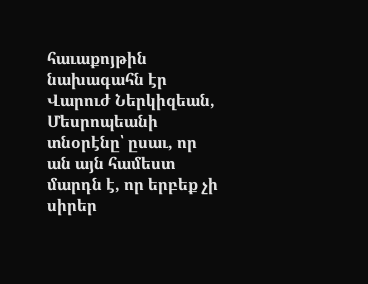հաւաքոյթին նախագահն էր Վարուժ Ներկիզեան, Մեսրոպեանի տնօրէնը՝ ըսաւ, որ ան այն համեստ մարդն է, որ երբեք չի սիրեր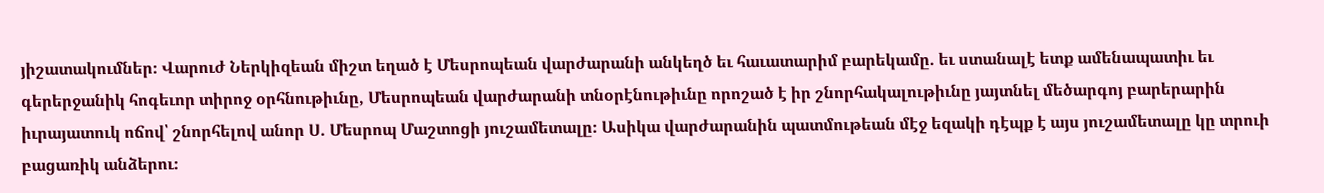յիշատակումներ։ Վարուժ Ներկիզեան միշտ եղած է Մեսրոպեան վարժարանի անկեղծ եւ հաւատարիմ բարեկամը. եւ ստանալէ ետք ամենապատիւ եւ գերերջանիկ հոգեւոր տիրոջ օրհնութիւնը, Մեսրոպեան վարժարանի տնօրէնութիւնը որոշած է իր շնորհակալութիւնը յայտնել մեծարգոյ բարերարին իւրայատուկ ոճով՝ շնորհելով անոր Ս. Մեսրոպ Մաշտոցի յուշամետալը։ Ասիկա վարժարանին պատմութեան մէջ եզակի դէպք է այս յուշամետալը կը տրուի բացառիկ անձերու։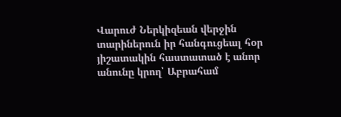Վարուժ Ներկիզեան վերջին տարիներուն իր հանգուցեալ հօր յիշատակին հաստատած է անոր անունը կրող՝ Աբրահամ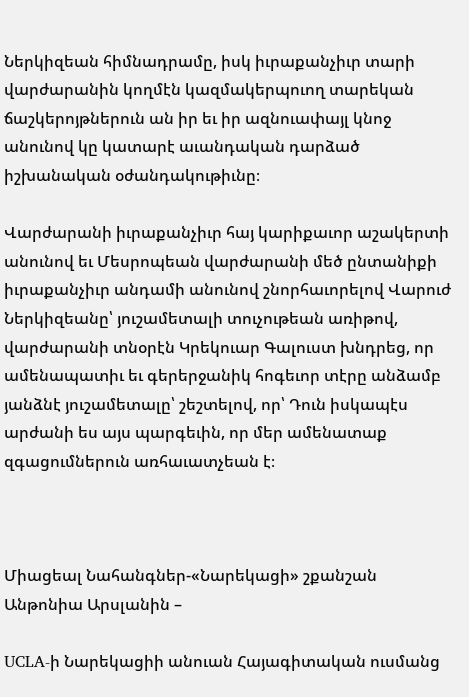Ներկիզեան հիմնադրամը, իսկ իւրաքանչիւր տարի վարժարանին կողմէն կազմակերպուող տարեկան ճաշկերոյթներուն ան իր եւ իր ազնուափայլ կնոջ անունով կը կատարէ աւանդական դարձած իշխանական օժանդակութիւնը։

Վարժարանի իւրաքանչիւր հայ կարիքաւոր աշակերտի անունով եւ Մեսրոպեան վարժարանի մեծ ընտանիքի իւրաքանչիւր անդամի անունով շնորհաւորելով Վարուժ Ներկիզեանը՝ յուշամետալի տուչութեան առիթով, վարժարանի տնօրէն Կրեկուար Գալուստ խնդրեց, որ ամենապատիւ եւ գերերջանիկ հոգեւոր տէրը անձամբ յանձնէ յուշամետալը՝ շեշտելով, որ՝ Դուն իսկապէս արժանի ես այս պարգեւին, որ մեր ամենատաք զգացումներուն առհաւատչեան է։



Միացեալ Նահանգներ-«Նարեկացի» շքանշան Անթոնիա Արսլանին –

UCLA-ի Նարեկացիի անուան Հայագիտական ուսմանց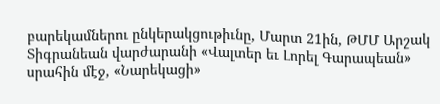բարեկամներու ընկերակցութիւնը, Մարտ 21ին, ԹՄՄ Արշակ Տիգրանեան վարժարանի «Վալտեր եւ Լորել Գարապեան» սրահին մէջ, «Նարեկացի»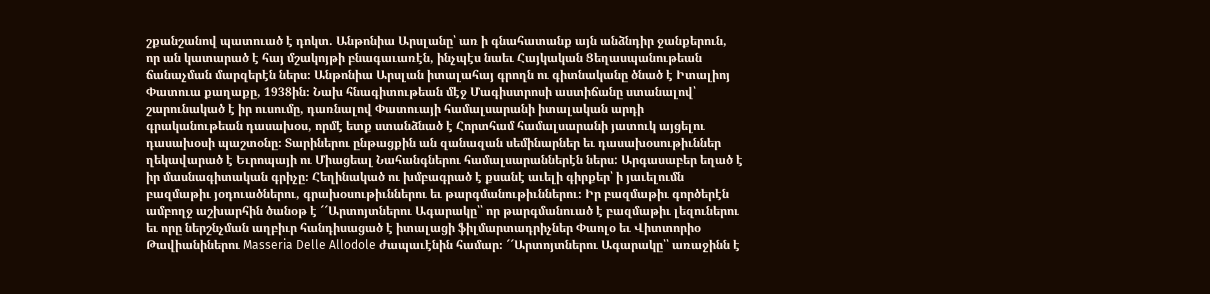շքանշանով պատուած է դոկտ. Անթոնիա Արսլանը՝ առ ի գնահատանք այն անձնդիր ջանքերուն, որ ան կատարած է հայ մշակոյթի բնագաւառէն, ինչպէս նաեւ Հայկական Ցեղասպանութեան ճանաչման մարզերէն ներս։ Անթոնիա Արսլան իտալահայ գրողն ու գիտնականը ծնած է Իտալիոյ Փատուա քաղաքը, 1938ին։ Նախ հնագիտութեան մէջ Մագիստրոսի աստիճանը ստանալով՝ շարունակած է իր ուսումը, դառնալով Փատուայի համալսարանի իտալական արդի գրականութեան դասախօս, որմէ ետք ստանձնած է Հորտհամ համալսարանի յատուկ այցելու դասախօսի պաշտօնը։ Տարիներու ընթացքին ան զանազան սեմինարներ եւ դասախօսութիւններ ղեկավարած է Եւրոպայի ու Միացեալ Նահանգներու համալսարաններէն ներս: Արգասաբեր եղած է իր մասնագիտական գրիչը։ Հեղինակած ու խմբագրած է քսանէ աւելի գիրքեր՝ ի յաւելումն բազմաթիւ յօդուածներու, գրախօսութիւններու եւ թարգմանութիւններու։ Իր բազմաթիւ գործերէն ամբողջ աշխարհին ծանօթ է ՜՜Արտոյտներու Ագարակը՝՝ որ թարգմանուած է բազմաթիւ լեզուներու եւ որը ներշնչման աղբիւր հանդիսացած է իտալացի ֆիլմարտադրիչներ Փաոլօ եւ Վիտտորիօ Թավիանիներու Masseria Delle Allodole ժապաւէնին համար։ ՜՜Արտոյտներու Ագարակը՝՝ առաջինն է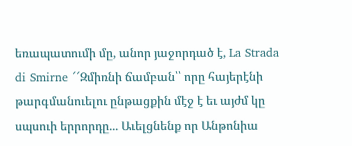եռապատումի մը, անոր յաջորդած է, La Strada di Smirne ՜՜Զմիռնի ճամբան՝՝ որը հայերէնի թարգմանուելու ընթացքին մէջ է եւ այժմ կը սպսուի երրորդը... Աւելցնենք որ Անթոնիա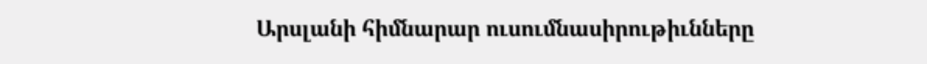Արսլանի հիմնարար ուսումնասիրութիւնները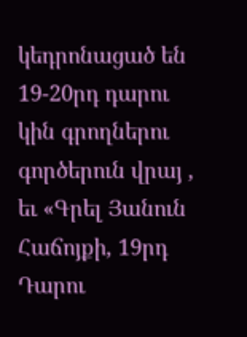կեդրոնացած են 19-20րդ դարու կին գրողներու գործերուն վրայ , եւ «Գրել Յանուն Հաճոյքի, 19րդ Դարու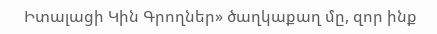Իտալացի Կին Գրողներ» ծաղկաքաղ մը, զոր ինք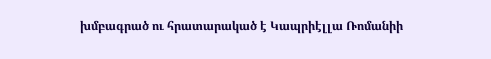խմբագրած ու հրատարակած է Կապրիէլլա Ռոմանիի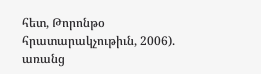հետ, Թորոնթօ հրատարակչութիւն, 2006). առանց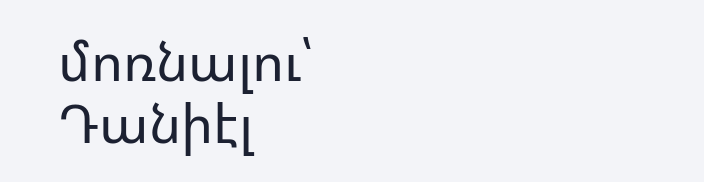մոռնալու՝ Դանիէլ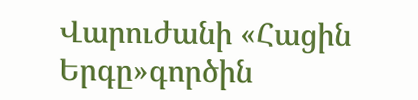Վարուժանի «Հացին Երգը»գործին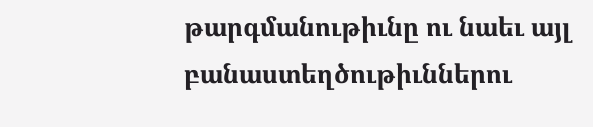թարգմանութիւնը ու նաեւ այլ բանաստեղծութիւններու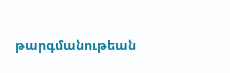թարգմանութեան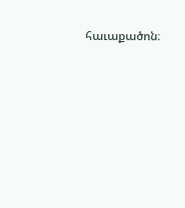հաւաքածոն։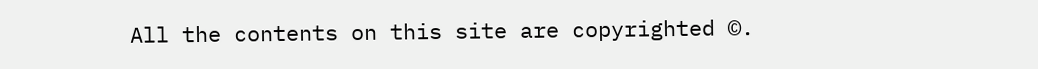All the contents on this site are copyrighted ©.